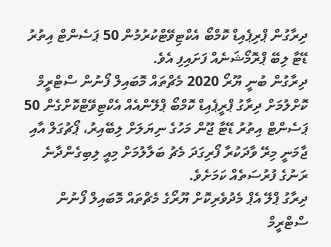ދިރާގުން ޕްރިޕެއިޑް ކޮމްބޯ އެކްޓިވޭޓްކުރުމުން 50 ޕަސެންޓް އިތުރު ޑޭޓާ ލިބޭ ޕްރޮމޯޝަނެއް ފަށައިފި އެވެ.
ދިރާގުން ބުނީ ޔޫރޯ 2020 މެޗްތައް މޮބައިލް ފޯނުން ސްޓްރީމް ކޮށްލުމަށް ދިރާގު ޕްރީޕެއިޑް ކޮމްބޯ ޕްލޭންއެއް އެކްޓިވޭޓްކޮށްގެން 50 ޕަސެންޓް އިތުރު ޑޭޓާ ޖޫން މަހުގެ ނިޔަލަށް ލިބޭއިރު، ޕޯޗުގަލް އާއި ޖާމަނީ މިރޭ ވާދަކުރާ ފޯރިގަދަ މެޗު ބަލާލުމަށް މިއީ ލިބިގެންދާނެ ރަނުގެ ފުރުސަތެއް ކަމަށެވެ.
ދިރާގު ޕްލޭ އެޕް މެދުވެރިކޮށް ޔޫރޯގެ މެޗްތައް މޮބައިލް ފޯނުން ސްޓްރީމް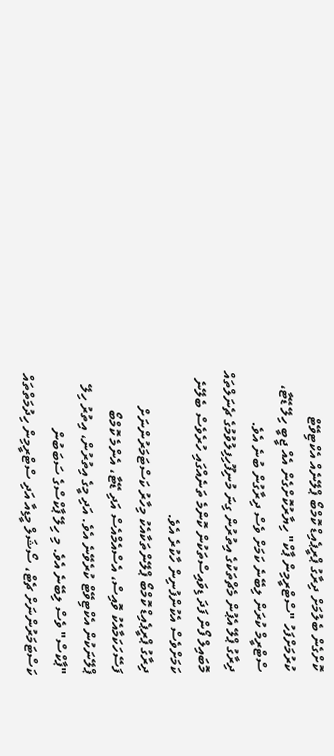ކޮށްގެން ބެލުމަށް ދިރާގު ޕްރީޕެއިޑް ކޮމްބޯ ޕްލޭނެއް އެކްޓިވޭޓް ކުރުމަށްފަހު "ސްޓްރީމިން ޕާކް" ހިޔާރުކޮށްގެން އެއް ޖީބީ ހިލޭ ޑޭޓާ، ސްޓްރީމް ކުރަން ލިބޭނެ ކަމަށް ވެސް ދިރާގުން ބުނެ އެވެ.
ދިރާގު ޕްލޭ އެޕުން މެޗްތަކުގެ އިތުރުން ގިނަ މުނިފޫހިފިލުވުމުގެ ޗެނަލްތައް މޮބައިލް ފޯން ފަދަ ޑިވައިސްތަކުން ކޮންމެ ތަނެއްގައި ހުރެވެސް ބެލޭނެ ކަމަށްވެސް އެކުންފުނިން ހާކުރެ އެވެ.
ދިރާގު ޕްރީޕެއިޑް ކޮމްބޯ ޕްލޭންތަކާއެކު މިހާރު ކަސްޓަމަރުންނަށް ފަސޭހަކަމާއެކު ވޮއިސް، އެސްއެމްއެސް އަދި ޑޭޓާ، އެންމެ ކޮމްބޯ ޕްލޭނަކުން އެކްޓިވޭޓް ކުރެވޭނެ އެވެ. އަދި މީގެ އިތުރުން، އިތުރު ހިލޭ "ޕާކްސް" ވެސް ލިބޭނެ އެވެ. މި ހިލޭ ޕާކްސްގެ ސަބަބުން ކަސްޓަމަރުންނަށް ޗެޓް، ސޯޝަލް މީޑިއާ އަދި ސްޓްރީމިން ހިދުމަތްތައް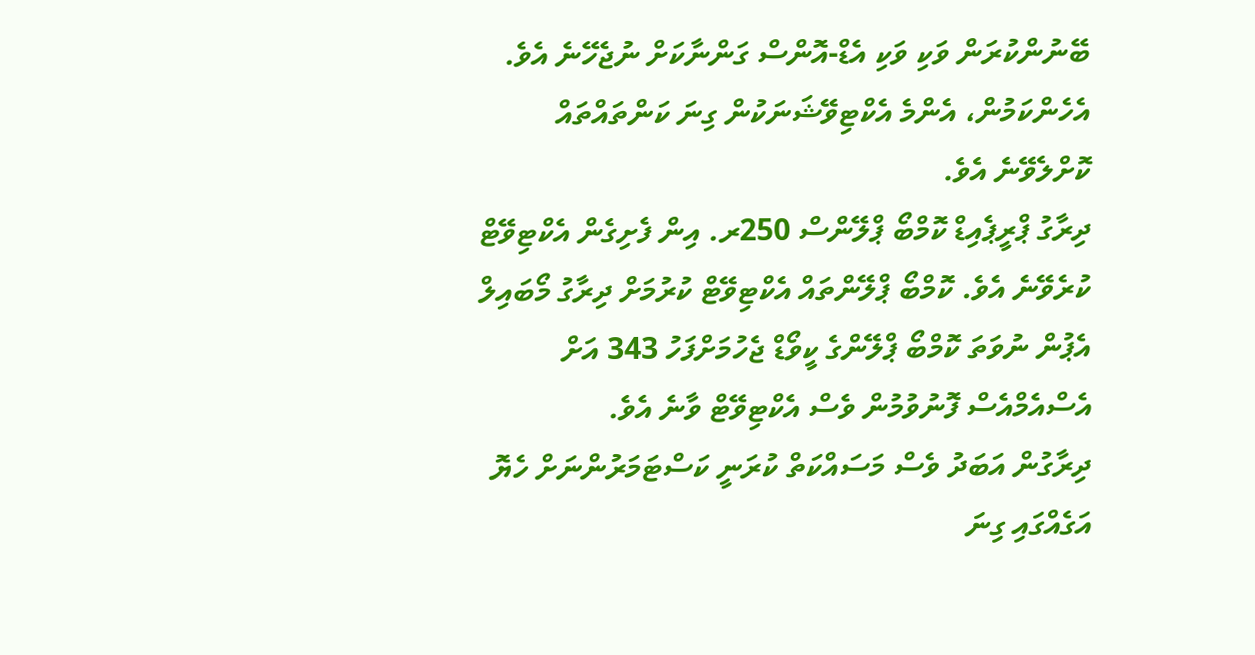ބޭނުންކުރަން ވަކި ވަކި އެޑް-އޮންސް ގަންނާކަށް ނުޖެހޭނެ އެވެ. އެހެންކަމުން، އެންމެ އެކްޓިވޭޝަނަކުން ގިނަ ކަންތައްތައް ކޮށްލެވޭނެ އެވެ.
ދިރާގު ޕްރީޕެއިޑް ކޮމްބޯ ޕްލޭންސް 250ރ. އިން ފެށިގެން އެކްޓިވޭޓް ކުރެވޭނެ އެވެ. ކޮމްބޯ ޕްލޭންތައް އެކްޓިވޭޓް ކުރުމަށް ދިރާގު މޯބައިލް އެޕުން ނުވަތަ ކޮމްބޯ ޕްލޭންގެ ކީވޯޑް ޖެހުމަށްފަހު 343 އަށް އެސްއެމްއެސް ފޮނުވުމުން ވެސް އެކްޓިވޭޓް ވާނެ އެވެ.
ދިރާގުން އަބަދު ވެސް މަސައްކަތް ކުރަނީ ކަސްޓަމަރުންނަށް ހެޔޮ އަގެއްގައި ގިނަ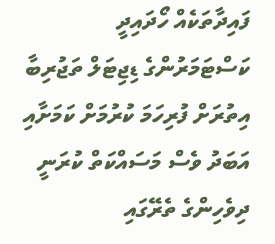ފައިދާތަކެއް ހޯދައިދީ ކަސްޓަމަރުންގެ ޑިޖިޓަލް ތަޖުރިބާ އިތުރަށް ފުރިހަމަ ކުރުމަށް ކަމަށާއި އަބަދު ވެސް މަސައްކަތް ކުރަނީ ދިވެހިންގެ ތެރޭގައި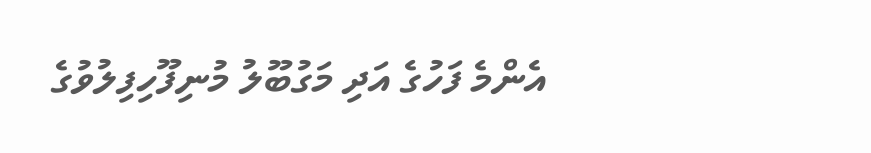އެންމެ ފަހުގެ އަދި މަގުބޫލު މުނިފޫހިފިލުވުގެ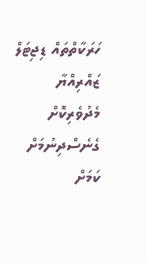ހަރަކާތްތައް ޑިޖިޓަލް ޒައްރިއްޔާ މެދުވެރިކޮށް ގެނެސްދިނުމަށް ކަމަށް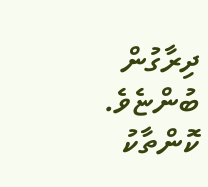ދިރާގުން ބުންޏެވެ.
ކޮންތާކު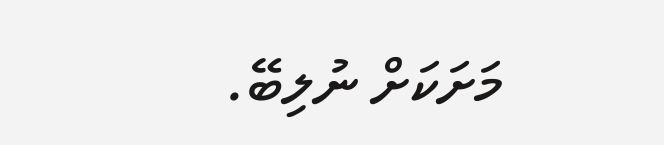މަށަކަށް ނުލިބޭ.